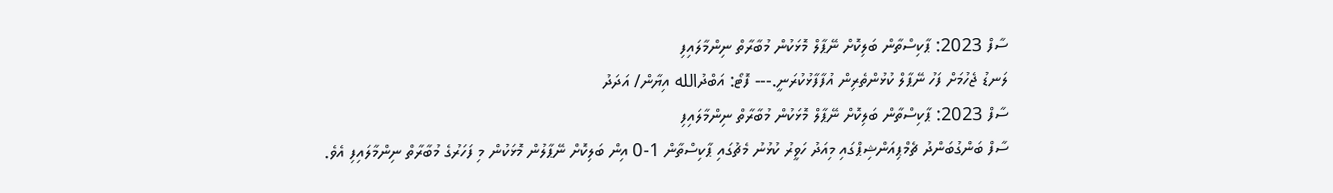ސާފް 2023: ޕާކިސްތާން ބަލިކޮށް ނޭޕާލް މޮޅަކުން މުބާރާތް ނިންމާލައިފި
ލަނޑު ޖެހުމަށް ފަހު ނޭޕާލް ކުޅުންތެރިން އުފާފާޅުކުރަނީ.--- ފޮޓޯ: އަބްދުالله އިޔާން/ އަދަދު
ސާފް 2023: ޕާކިސްތާން ބަލިކޮށް ނޭޕާލް މޮޅަކުން މުބާރާތް ނިންމާލައިފި
ސާފް ބަންގުބަންދު ޗެމްޕިއަންޝިޕްގައި މިއަދު ހަވީރު ކުޅުނު މެޗުގައި ޕާކިސްތާން 1-0 އިން ބަލިކޮށް ނޭޕާލުން މޮޅަކުން މި ފަހަރުގެ މުބާރާތް ނިންމާލައިފި އެވެ.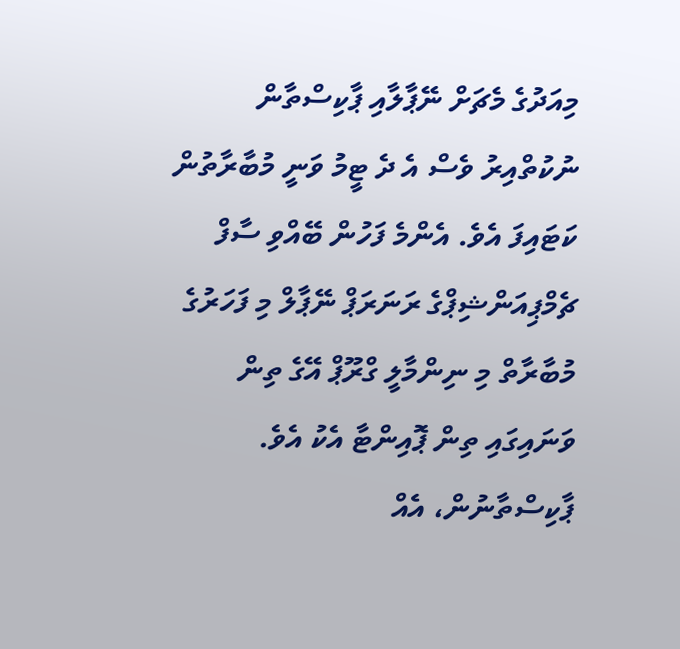މިއަދުގެ މެޗަށް ނޭޕާލާއި ޕާކިސްތާން ނުކުތްއިރު ވެސް އެ ދެ ޓީމު ވަނީ މުބާރާތުން ކަޓައިފަ އެވެ. އެންމެ ފަހުން ބޭއްވި ސާފް ޗެމްޕިއަންޝިޕްގެ ރަނަރަޕް ނޭޕާލް މި ފަހަރުގެ މުބާރާތް މި ނިންމާލީ ގްރޫޕް އޭގެ ތިން ވަނައިގައި ތިން ޕޮއިންޓާ އެކު އެވެ. ޕާކިސްތާނުން، އެއް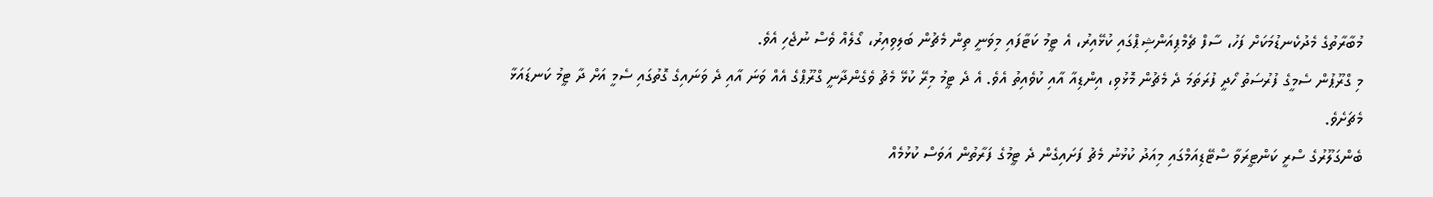މުބާރާތުގެ މެދުކެނޑުމަކަށް ފަހު، ސާފް ޗެމްޕިއަންޝިޕްގައި ކުޅޭއިރު، އެ ޓީމު ކަޓާފައި މިވަނީ ތިން މެޗުން ބަލިވިއިރު، ގޯލެއް ވެސް ނުޖެހި އެވެ.
މި ގްރޫޕުން ސެމީގެ ފުރުސަތު ހޯދީ ފުރަތަމަ ދެ މެޗުން މޮޅުވި، އިންޑިއާ އާއި ކުވެއިތު އެވެ. އެ ދެ ޓީމު މިރޭ ކުޅޭ މެޗު ވެގެންދާނީ ގްރޫޕްގެ އެއް ވަނަ އާއި ދެ ވަނައިގެ ގޮތުގައި ސެމީ އަށް ދާ ޓީމު ކަނޑައަޅާ މެޗަށެވެ.
ބެންގަލޫރުގެ ސްރީ ކަންޓީރަވާ ސްޓޭޑިއަމްގައި މިއަދު ކުޅުނު މެޗު ފަށައިގެން ދެ ޓީމުގެ ފަރާތުން އަވަސް ކުޅުމެއް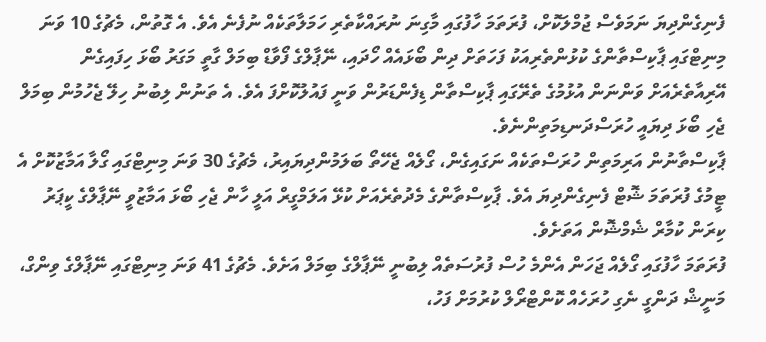ފެނިގެންދިޔަ ނަމަވެސް ޖުމްލަކޮށް، ފުރަތަމަ ހާފުގައި މާގިނަ ނުރައްކާތެރި ހަމަލާތަކެއް ނުފެނެ އެވެ. އެ ގޮތުން، މެޗުގެ 10 ވަނަ މިނިޓްގައި ޕާކިސްތާންގެ ކުޅުންތެރިއަކު ފަހަތަށް ދިން ބޯޅައެއް ހޯދައި، ނޭޕާލްގެ ފޯވާޑް ބިމަލް ގާތީ މަގަރު ބޯޅަ ހިފައިގެން އޭރިއާތެރެއަށް ވަންނަން އުޅުމުގެ ތެރޭގައި ޕާކިސްތާން ޑިފެންޑަރުން ވަނީ ފައުލުކޮށްފަ އެވެ. އެ ތަނުން ލިބުނު ހިލޭ ޖެހުމުން ބިމަލް ޖެހި ބޯޅަ ދިޔައީ ހުރަސްދަނޑިމަތިންނެވެ.
ޕާކިސްތާނުން އަރިމަތިން ހުރަސްތަކެއް ނަގައިގެން، ގޯލެއް ޖެހޭތޯ ބަލަމުންދިޔައިރު، މެޗުގެ 30 ވަނަ މިނިޓްގައި ގޯލާ އަމާޒުކޮށް އެ ޓީމުގެ ފުރަތަމަ ޝޮޓް ފެނިގެންދިޔަ އެވެ. ޕާކިސްތާންގެ މެދުތެރެއަށް ކުޅޭ އަލަމްގީރް އަލީ ހާން ޖެހި ބޯޅަ އަމާޒުވީ ނޭޕާލްގެ ކީޕަރު ކިރަން ކުމާރް ޝެމްޝޮން އަތަށެވެ.
ފުރަތަމަ ހާފުގައި ގޯލެއް ޖަހަން އެންމެ ހުސް ފުރުސަތެއް ލިބުނީ ނޭޕާލްގެ ބިމަލް އަށެވެ. މެޗުގެ 41 ވަނަ މިނިޓްގައި ނޭޕާލްގެ ވިންގް، މަނީޝް ދަންގީ ނެގި ހުރަހެއް ކޮންޓްރޯލް ކުރުމަށް ފަހު،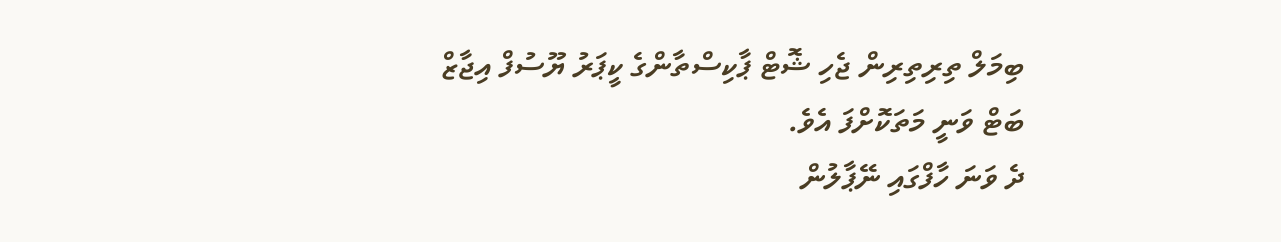ބިމަލް ތިރިތިރިން ޖެހި ޝޮޓް ޕާކިސްތާންގެ ކީޕަރު ޔޫސުފް އިޖާޒް ބަޓް ވަނީ މަތަކޮށްފަ އެވެ.
ދެ ވަނަ ހާފްގައި ނޭޕާލުން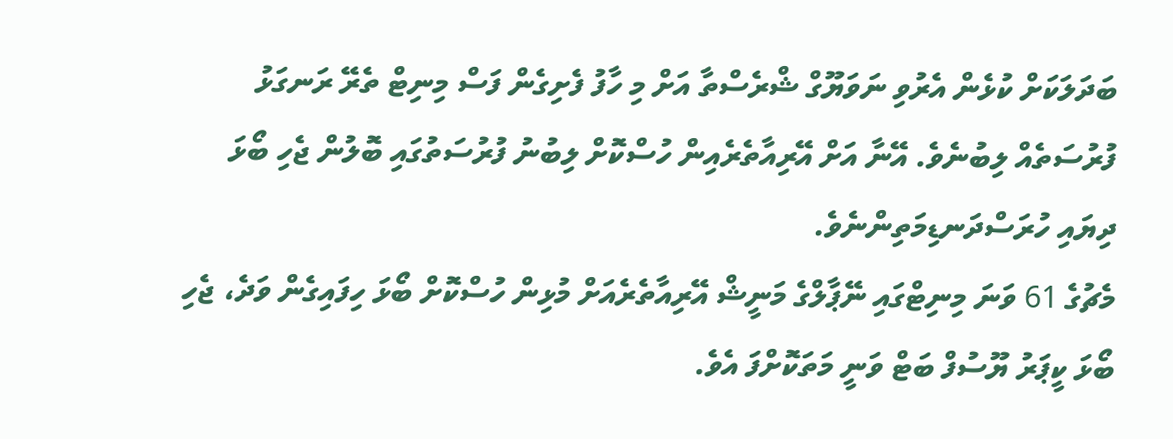ބަދަލަކަށް ކުޅެން އެރުވި ނަވަޔޫގް ޝްރެސްތާ އަށް މި ހާފު ފެށިގެން ފަސް މިނިޓް ތެރޭ ރަނގަޅު ފުރުސަތެއް ލިބުނެވެ. އޭނާ އަށް އޭރިއާތެރެއިން ހުސްކޮށް ލިބުނު ފުރުސަތުގައި ބޮލުން ޖެހި ބޯޅަ ދިޔައި ހުރަސްދަނޑިމަތިންނެވެ.
މެޗުގެ 61 ވަނަ މިނިޓްގައި ނޭޕާލްގެ މަނީޝް އޭރިއާތެރެއަށް މުޅިން ހުސްކޮށް ބޯޅަ ހިފައިގެން ވަދެ، ޖެހި ބޯޅަ ކީޕަރު ޔޫސުފް ބަޓް ވަނީ މަތަކޮށްފަ އެވެ.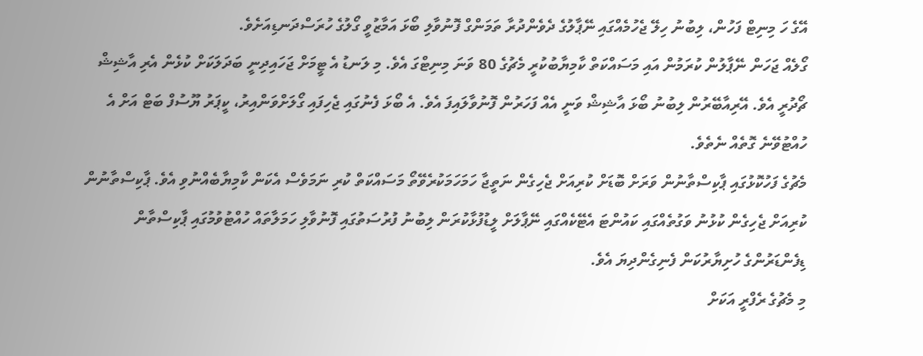އޭގެ ހަ މިނިޓް ފަހުން، ލިބުނު ހިލޭ ޖެހުމެއްގައި ނޭޕާލުގެ ދެވެންދުރާ ތަމަންގް ފޮނުވާލި ބޯޅަ އަމާޒުވީ ގޯލުގެ ހުރަސްދަނޑިއަށެވެ.
ގޯލެއް ޖަހަން ނޭޕާލުން ކުރަމުން އައި މަސައްކަތް ކާމިޔާބުކުރީ މެޗުގެ 80 ވަނަ މިނިޓްގަ އެވެ. މި ލަނޑު އެ ޓީމަށް ޖަހައިދިނީ ބަދަލަކަށް ކުޅެން އެރި އާޝިޝް ޗޯދުރީ އެވެ. އޭރިއާބޭރުން ލިބުނު ބޯޅަ އާޝިޝް ވަނީ އެއް ފަހަރުން ފޮނުވާލައިފަ އެވެ. އެ ބޯޅަ ފެނުގައި ޖެހިފައި ގޯލަށްވަންއިރު، ކީޕަރު ޔޫސުފް ބަޓް އަށް އެ ހުއްޓުވޭނެ ގޮތެއް ނެތެވެ.
މެޗުގެ ފަހުކޮޅުގައި ޕާކިސްތާނުން ވަރަށް ބޮޑަށް ކުރިއަށް ޖެހިގެން ނަތީޖާ ހަމަހަމަކުރެވޭތޯ މަސައްކަތް ކުރި ނަމަވެސް އެކަން ކާމިޔާބެއްނުވި އެވެ. ޕާކިސްތާނުން ކުރިއަށް ޖެހިގެން ކުޅުނު ވަގުތެއްގައި ކައުންޓަ އެޓޭކެއްގައި ނޭޕާލަށް ލީޑުފުޅާކުރަން ލިބުނު ފުރުސަތުގައި ފޮނުވާލި ހަމަލާތައް ހުއްޓުވުމުގައި ޕާކިސްތާން ޑިފެންޑަރުންގެ ހުށިޔާރުކަން ފެނިގެންދިޔަ އެވެ.
މި މެޗުގެ ރެފްރީ އަކަށް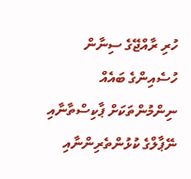ހުރި ރާއްޖޭގެ ސިނާން ހުސެއިންގެ ބައެއް ނިންމުންތަކަށް ޕާކިސްތާނާއި ނޭޕާލްގެ ކުޅުންތެރިންނާއި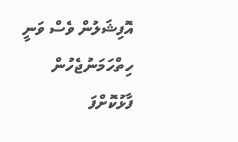އޮފިޝަލުން ވެސް ވަނީ ހިތްހަމަނުޖެހުން ފާޅުކޮށްފަ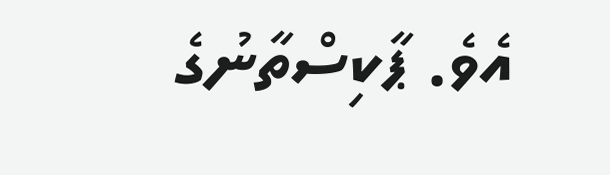އެވެ. ޕާކިސްތާނުގެ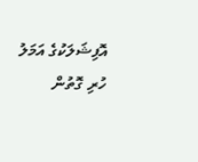އޮފިޝަލަކުގެ އަމަލު ހުރި ގޮތުން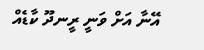އޭނާ އަށް ވަނީ ރީނދޫ ކާޑެއް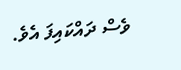ވެސް ދައްކައިފަ އެވެ.